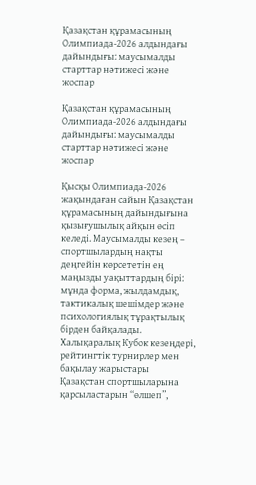Қазақстан құрамасының Олимпиада-2026 алдындағы дайындығы: маусымалды старттар нәтижесі және жоспар

Қазақстан құрамасының Олимпиада-2026 алдындағы дайындығы: маусымалды старттар нәтижесі және жоспар

Қысқы Олимпиада-2026 жақындаған сайын Қазақстан құрамасының дайындығына қызығушылық айқын өсіп келеді. Маусымалды кезең – спортшылардың нақты деңгейін көрсететін ең маңызды уақыттардың бірі: мұнда форма, жылдамдық, тактикалық шешімдер және психологиялық тұрақтылық бірден байқалады. Халықаралық Кубок кезеңдері, рейтингтік турнирлер мен бақылау жарыстары Қазақстан спортшыларына қарсыластарын “өлшеп”,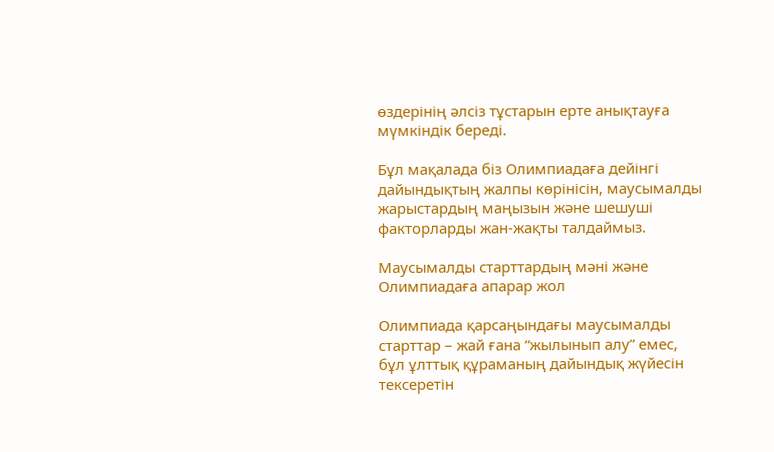өздерінің әлсіз тұстарын ерте анықтауға мүмкіндік береді.

Бұл мақалада біз Олимпиадаға дейінгі дайындықтың жалпы көрінісін, маусымалды жарыстардың маңызын және шешуші факторларды жан-жақты талдаймыз.

Маусымалды старттардың мәні және Олимпиадаға апарар жол

Олимпиада қарсаңындағы маусымалды старттар – жай ғана “жылынып алу” емес, бұл ұлттық құраманың дайындық жүйесін тексеретін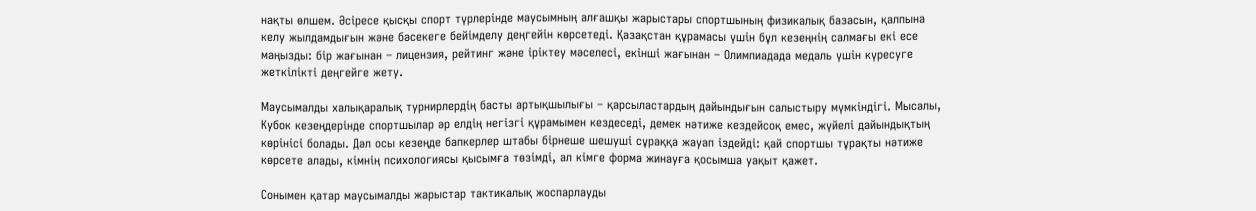нақты өлшем. Әсіресе қысқы спорт түрлерінде маусымның алғашқы жарыстары спортшының физикалық базасын, қалпына келу жылдамдығын және бәсекеге бейімделу деңгейін көрсетеді. Қазақстан құрамасы үшін бұл кезеңнің салмағы екі есе маңызды: бір жағынан – лицензия, рейтинг және іріктеу мәселесі, екінші жағынан – Олимпиадада медаль үшін күресуге жеткілікті деңгейге жету.

Маусымалды халықаралық турнирлердің басты артықшылығы – қарсыластардың дайындығын салыстыру мүмкіндігі. Мысалы, Кубок кезеңдерінде спортшылар әр елдің негізгі құрамымен кездеседі, демек нәтиже кездейсоқ емес, жүйелі дайындықтың көрінісі болады. Дәл осы кезеңде бапкерлер штабы бірнеше шешуші сұраққа жауап іздейді: қай спортшы тұрақты нәтиже көрсете алады, кімнің психологиясы қысымға төзімді, ал кімге форма жинауға қосымша уақыт қажет.

Сонымен қатар маусымалды жарыстар тактикалық жоспарлауды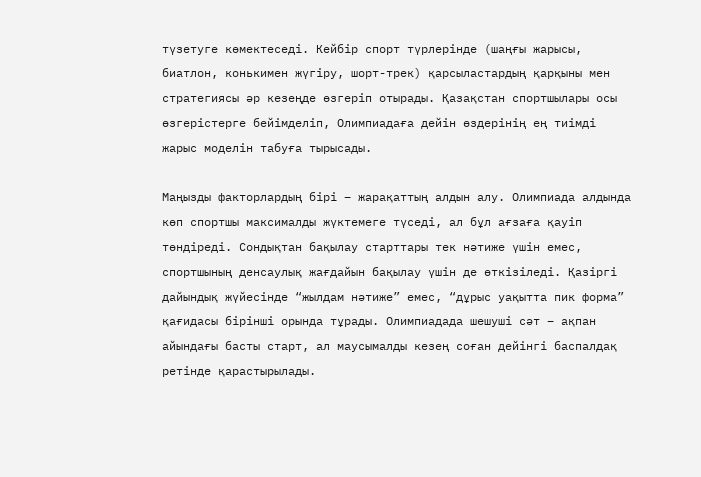түзетуге көмектеседі. Кейбір спорт түрлерінде (шаңғы жарысы, биатлон, конькимен жүгіру, шорт-трек) қарсыластардың қарқыны мен стратегиясы әр кезеңде өзгеріп отырады. Қазақстан спортшылары осы өзгерістерге бейімделіп, Олимпиадаға дейін өздерінің ең тиімді жарыс моделін табуға тырысады.

Маңызды факторлардың бірі – жарақаттың алдын алу. Олимпиада алдында көп спортшы максималды жүктемеге түседі, ал бұл ағзаға қауіп төндіреді. Сондықтан бақылау старттары тек нәтиже үшін емес, спортшының денсаулық жағдайын бақылау үшін де өткізіледі. Қазіргі дайындық жүйесінде “жылдам нәтиже” емес, “дұрыс уақытта пик форма” қағидасы бірінші орында тұрады. Олимпиадада шешуші сәт – ақпан айындағы басты старт, ал маусымалды кезең соған дейінгі баспалдақ ретінде қарастырылады.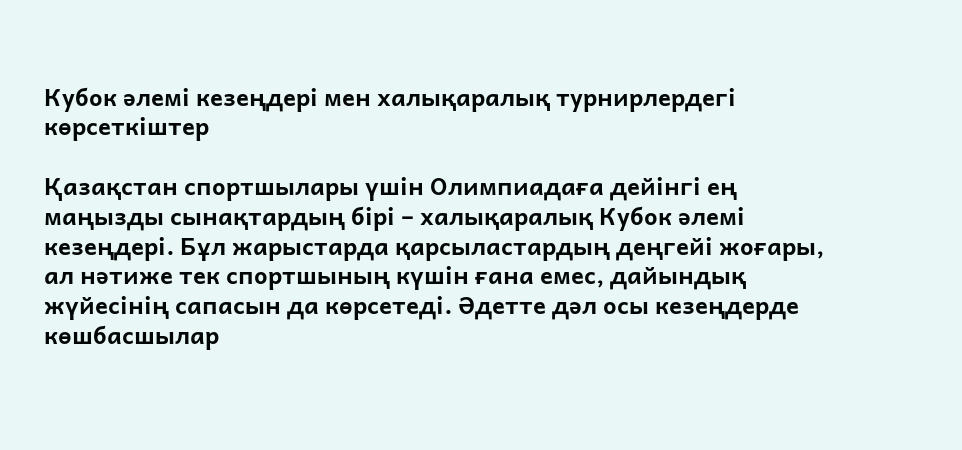Кубок әлемі кезеңдері мен халықаралық турнирлердегі көрсеткіштер

Қазақстан спортшылары үшін Олимпиадаға дейінгі ең маңызды сынақтардың бірі – халықаралық Кубок әлемі кезеңдері. Бұл жарыстарда қарсыластардың деңгейі жоғары, ал нәтиже тек спортшының күшін ғана емес, дайындық жүйесінің сапасын да көрсетеді. Әдетте дәл осы кезеңдерде көшбасшылар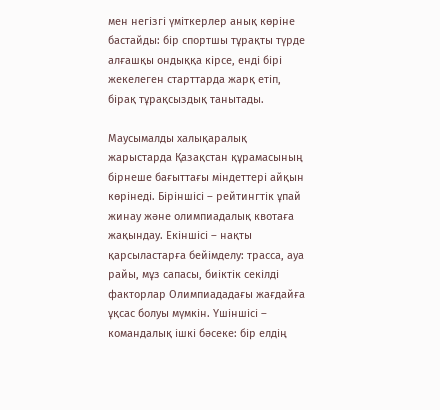мен негізгі үміткерлер анық көріне бастайды: бір спортшы тұрақты түрде алғашқы ондыққа кірсе, енді бірі жекелеген старттарда жарқ етіп, бірақ тұрақсыздық танытады.

Маусымалды халықаралық жарыстарда Қазақстан құрамасының бірнеше бағыттағы міндеттері айқын көрінеді. Біріншісі – рейтингтік ұпай жинау және олимпиадалық квотаға жақындау. Екіншісі – нақты қарсыластарға бейімделу: трасса, ауа райы, мұз сапасы, биіктік секілді факторлар Олимпиададағы жағдайға ұқсас болуы мүмкін. Үшіншісі – командалық ішкі бәсеке: бір елдің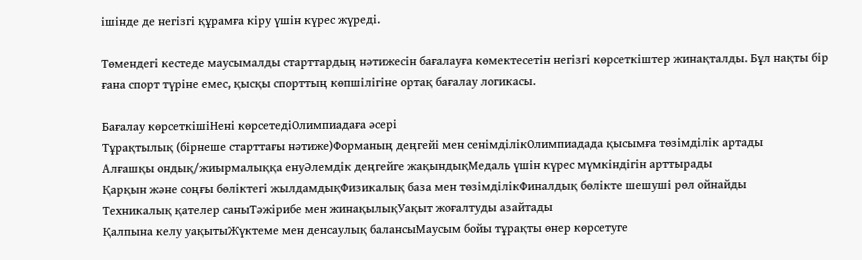ішінде де негізгі құрамға кіру үшін күрес жүреді.

Төмендегі кестеде маусымалды старттардың нәтижесін бағалауға көмектесетін негізгі көрсеткіштер жинақталды. Бұл нақты бір ғана спорт түріне емес, қысқы спорттың көпшілігіне ортақ бағалау логикасы.

Бағалау көрсеткішіНені көрсетедіОлимпиадаға әсері
Тұрақтылық (бірнеше старттағы нәтиже)Форманың деңгейі мен сенімділікОлимпиадада қысымға төзімділік артады
Алғашқы ондық/жиырмалыққа енуӘлемдік деңгейге жақындықМедаль үшін күрес мүмкіндігін арттырады
Қарқын және соңғы бөліктегі жылдамдықФизикалық база мен төзімділікФиналдық бөлікте шешуші рөл ойнайды
Техникалық қателер саныТәжірибе мен жинақылықУақыт жоғалтуды азайтады
Қалпына келу уақытыЖүктеме мен денсаулық балансыМаусым бойы тұрақты өнер көрсетуге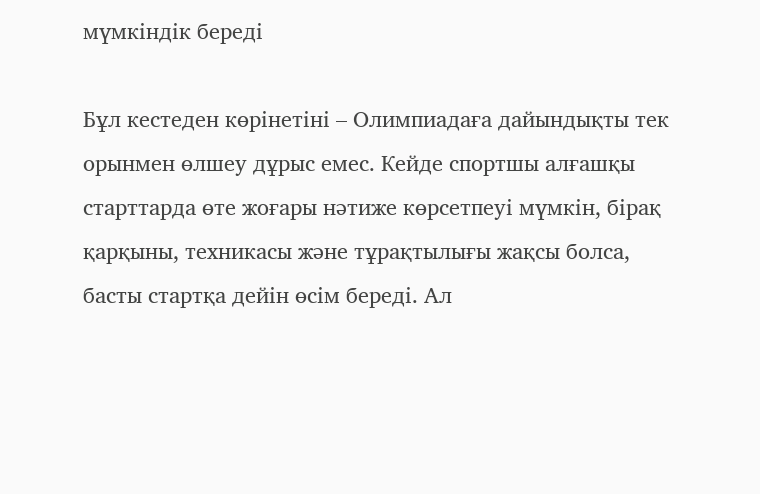мүмкіндік береді

Бұл кестеден көрінетіні – Олимпиадаға дайындықты тек орынмен өлшеу дұрыс емес. Кейде спортшы алғашқы старттарда өте жоғары нәтиже көрсетпеуі мүмкін, бірақ қарқыны, техникасы және тұрақтылығы жақсы болса, басты стартқа дейін өсім береді. Ал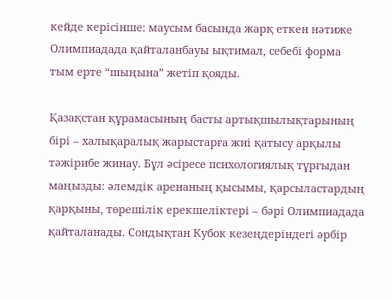кейде керісінше: маусым басында жарқ еткен нәтиже Олимпиадада қайталанбауы ықтимал, себебі форма тым ерте “шыңына” жетіп қояды.

Қазақстан құрамасының басты артықшылықтарының бірі – халықаралық жарыстарға жиі қатысу арқылы тәжірибе жинау. Бұл әсіресе психологиялық тұрғыдан маңызды: әлемдік аренаның қысымы, қарсыластардың қарқыны, төрешілік ерекшеліктері – бәрі Олимпиадада қайталанады. Сондықтан Кубок кезеңдеріндегі әрбір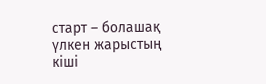старт – болашақ үлкен жарыстың кіші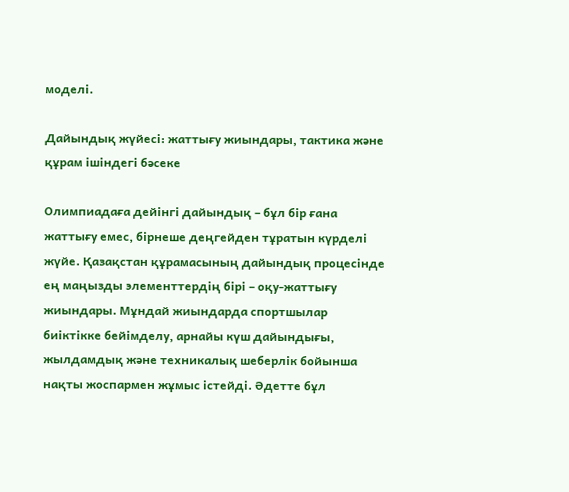моделі.

Дайындық жүйесі: жаттығу жиындары, тактика және құрам ішіндегі бәсеке

Олимпиадаға дейінгі дайындық – бұл бір ғана жаттығу емес, бірнеше деңгейден тұратын күрделі жүйе. Қазақстан құрамасының дайындық процесінде ең маңызды элементтердің бірі – оқу-жаттығу жиындары. Мұндай жиындарда спортшылар биіктікке бейімделу, арнайы күш дайындығы, жылдамдық және техникалық шеберлік бойынша нақты жоспармен жұмыс істейді. Әдетте бұл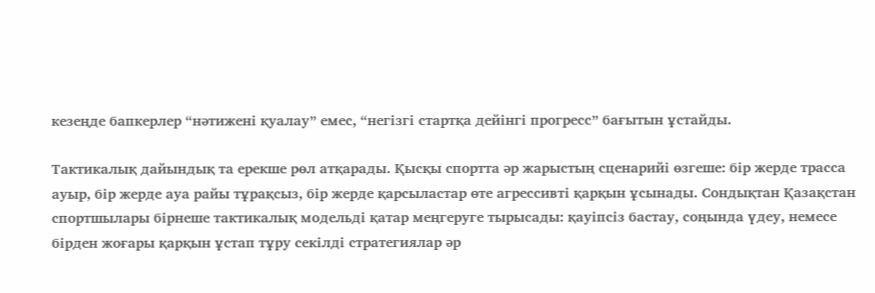кезеңде бапкерлер “нәтижені қуалау” емес, “негізгі стартқа дейінгі прогресс” бағытын ұстайды.

Тактикалық дайындық та ерекше рөл атқарады. Қысқы спортта әр жарыстың сценарийі өзгеше: бір жерде трасса ауыр, бір жерде ауа райы тұрақсыз, бір жерде қарсыластар өте агрессивті қарқын ұсынады. Сондықтан Қазақстан спортшылары бірнеше тактикалық модельді қатар меңгеруге тырысады: қауіпсіз бастау, соңында үдеу, немесе бірден жоғары қарқын ұстап тұру секілді стратегиялар әр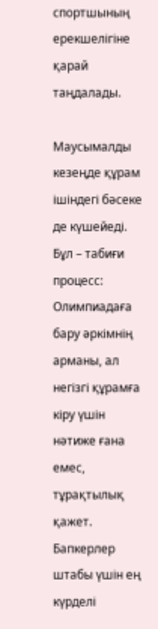спортшының ерекшелігіне қарай таңдалады.

Маусымалды кезеңде құрам ішіндегі бәсеке де күшейеді. Бұл – табиғи процесс: Олимпиадаға бару әркімнің арманы, ал негізгі құрамға кіру үшін нәтиже ғана емес, тұрақтылық қажет. Бапкерлер штабы үшін ең күрделі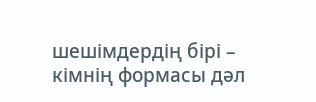шешімдердің бірі – кімнің формасы дәл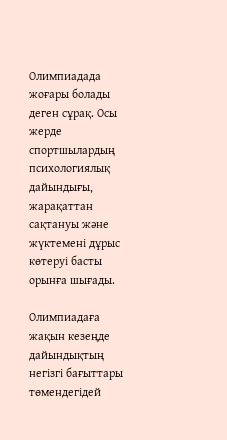Олимпиадада жоғары болады деген сұрақ. Осы жерде спортшылардың психологиялық дайындығы, жарақаттан сақтануы және жүктемені дұрыс көтеруі басты орынға шығады.

Олимпиадаға жақын кезеңде дайындықтың негізгі бағыттары төмендегідей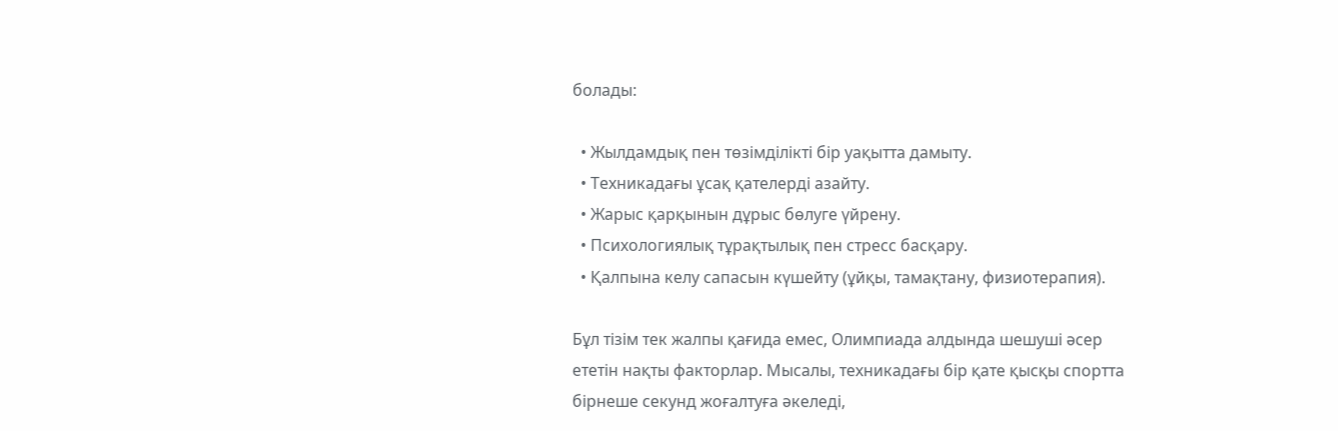болады:

  • Жылдамдық пен төзімділікті бір уақытта дамыту.
  • Техникадағы ұсақ қателерді азайту.
  • Жарыс қарқынын дұрыс бөлуге үйрену.
  • Психологиялық тұрақтылық пен стресс басқару.
  • Қалпына келу сапасын күшейту (ұйқы, тамақтану, физиотерапия).

Бұл тізім тек жалпы қағида емес, Олимпиада алдында шешуші әсер ететін нақты факторлар. Мысалы, техникадағы бір қате қысқы спортта бірнеше секунд жоғалтуға әкеледі,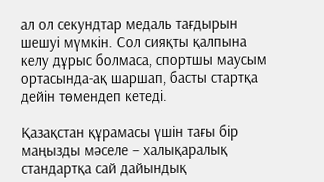ал ол секундтар медаль тағдырын шешуі мүмкін. Сол сияқты қалпына келу дұрыс болмаса, спортшы маусым ортасында-ақ шаршап, басты стартқа дейін төмендеп кетеді.

Қазақстан құрамасы үшін тағы бір маңызды мәселе – халықаралық стандартқа сай дайындық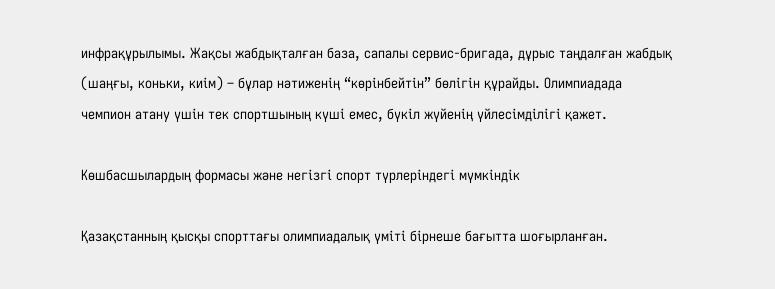инфрақұрылымы. Жақсы жабдықталған база, сапалы сервис-бригада, дұрыс таңдалған жабдық (шаңғы, коньки, киім) – бұлар нәтиженің “көрінбейтін” бөлігін құрайды. Олимпиадада чемпион атану үшін тек спортшының күші емес, бүкіл жүйенің үйлесімділігі қажет.

Көшбасшылардың формасы және негізгі спорт түрлеріндегі мүмкіндік

Қазақстанның қысқы спорттағы олимпиадалық үміті бірнеше бағытта шоғырланған.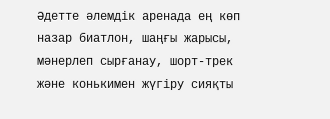Әдетте әлемдік аренада ең көп назар биатлон, шаңғы жарысы, мәнерлеп сырғанау, шорт-трек және конькимен жүгіру сияқты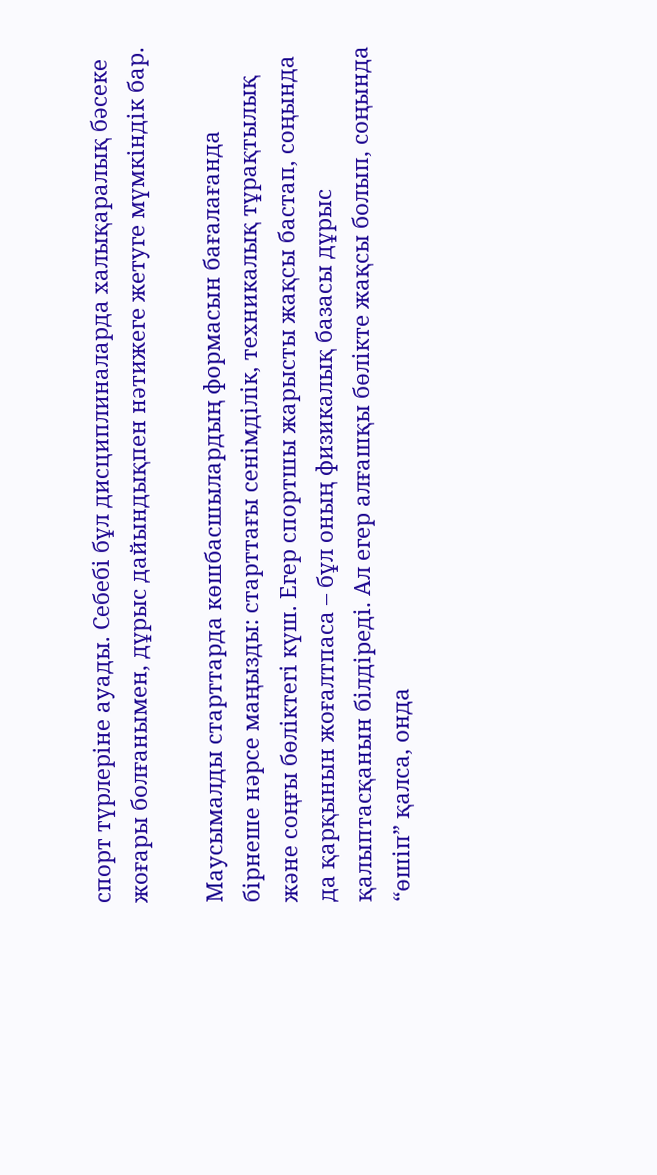спорт түрлеріне ауады. Себебі бұл дисциплиналарда халықаралық бәсеке жоғары болғанымен, дұрыс дайындықпен нәтижеге жетуге мүмкіндік бар.

Маусымалды старттарда көшбасшылардың формасын бағалағанда бірнеше нәрсе маңызды: старттағы сенімділік, техникалық тұрақтылық және соңғы бөліктегі күш. Егер спортшы жарысты жақсы бастап, соңында да қарқынын жоғалтпаса – бұл оның физикалық базасы дұрыс қалыптасқанын білдіреді. Ал егер алғашқы бөлікте жақсы болып, соңында “өшіп” қалса, онда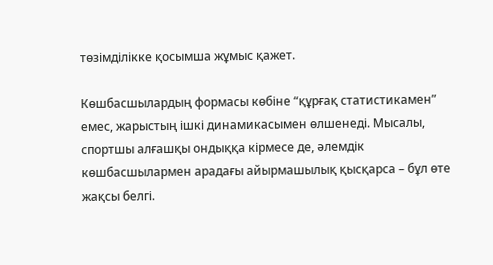төзімділікке қосымша жұмыс қажет.

Көшбасшылардың формасы көбіне “құрғақ статистикамен” емес, жарыстың ішкі динамикасымен өлшенеді. Мысалы, спортшы алғашқы ондыққа кірмесе де, әлемдік көшбасшылармен арадағы айырмашылық қысқарса – бұл өте жақсы белгі.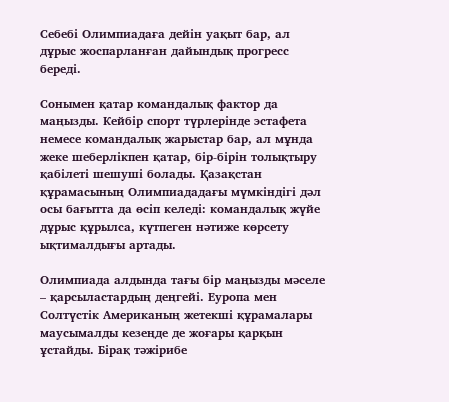Себебі Олимпиадаға дейін уақыт бар, ал дұрыс жоспарланған дайындық прогресс береді.

Сонымен қатар командалық фактор да маңызды. Кейбір спорт түрлерінде эстафета немесе командалық жарыстар бар, ал мұнда жеке шеберлікпен қатар, бір-бірін толықтыру қабілеті шешуші болады. Қазақстан құрамасының Олимпиададағы мүмкіндігі дәл осы бағытта да өсіп келеді: командалық жүйе дұрыс құрылса, күтпеген нәтиже көрсету ықтималдығы артады.

Олимпиада алдында тағы бір маңызды мәселе – қарсыластардың деңгейі. Еуропа мен Солтүстік Американың жетекші құрамалары маусымалды кезеңде де жоғары қарқын ұстайды. Бірақ тәжірибе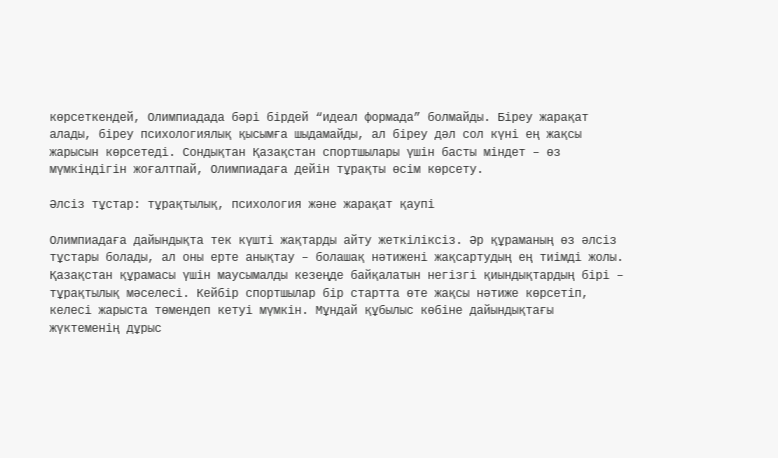көрсеткендей, Олимпиадада бәрі бірдей “идеал формада” болмайды. Біреу жарақат алады, біреу психологиялық қысымға шыдамайды, ал біреу дәл сол күні ең жақсы жарысын көрсетеді. Сондықтан Қазақстан спортшылары үшін басты міндет – өз мүмкіндігін жоғалтпай, Олимпиадаға дейін тұрақты өсім көрсету.

Әлсіз тұстар: тұрақтылық, психология және жарақат қаупі

Олимпиадаға дайындықта тек күшті жақтарды айту жеткіліксіз. Әр құраманың өз әлсіз тұстары болады, ал оны ерте анықтау – болашақ нәтижені жақсартудың ең тиімді жолы. Қазақстан құрамасы үшін маусымалды кезеңде байқалатын негізгі қиындықтардың бірі – тұрақтылық мәселесі. Кейбір спортшылар бір стартта өте жақсы нәтиже көрсетіп, келесі жарыста төмендеп кетуі мүмкін. Мұндай құбылыс көбіне дайындықтағы жүктеменің дұрыс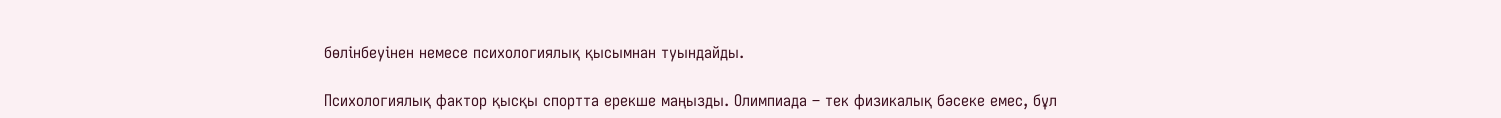бөлінбеуінен немесе психологиялық қысымнан туындайды.

Психологиялық фактор қысқы спортта ерекше маңызды. Олимпиада – тек физикалық бәсеке емес, бұл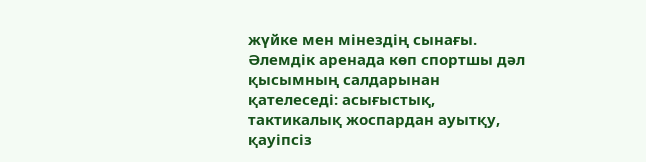жүйке мен мінездің сынағы. Әлемдік аренада көп спортшы дәл қысымның салдарынан қателеседі: асығыстық, тактикалық жоспардан ауытқу, қауіпсіз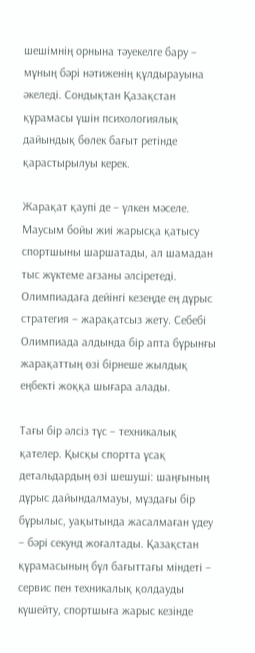шешімнің орнына тәуекелге бару – мұның бәрі нәтиженің құлдырауына әкеледі. Сондықтан Қазақстан құрамасы үшін психологиялық дайындық бөлек бағыт ретінде қарастырылуы керек.

Жарақат қаупі де – үлкен мәселе. Маусым бойы жиі жарысқа қатысу спортшыны шаршатады, ал шамадан тыс жүктеме ағзаны әлсіретеді. Олимпиадаға дейінгі кезеңде ең дұрыс стратегия – жарақатсыз жету. Себебі Олимпиада алдында бір апта бұрынғы жарақаттың өзі бірнеше жылдық еңбекті жоққа шығара алады.

Тағы бір әлсіз тұс – техникалық қателер. Қысқы спортта ұсақ детальдардың өзі шешуші: шаңғының дұрыс дайындалмауы, мұздағы бір бұрылыс, уақытында жасалмаған үдеу – бәрі секунд жоғалтады. Қазақстан құрамасының бұл бағыттағы міндеті – сервис пен техникалық қолдауды күшейту, спортшыға жарыс кезінде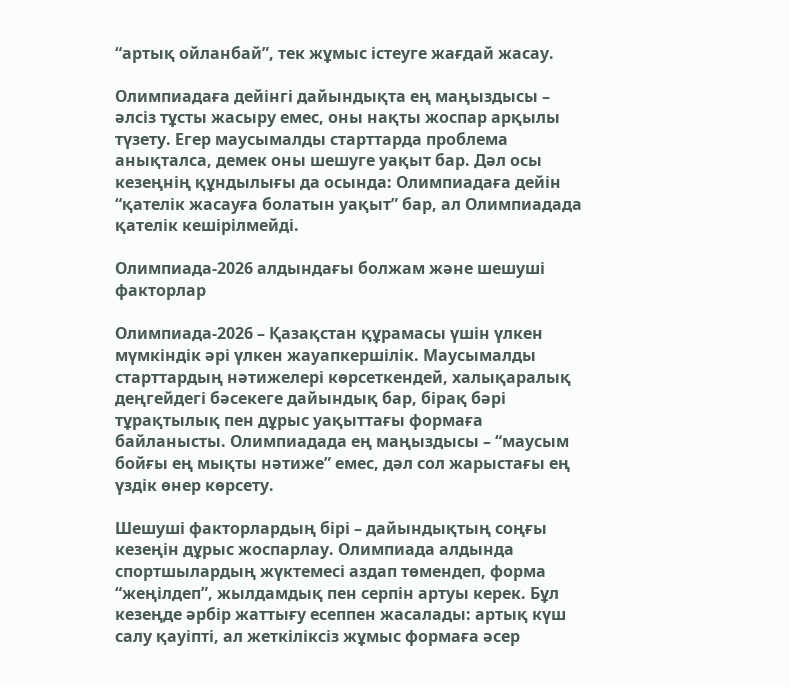“артық ойланбай”, тек жұмыс істеуге жағдай жасау.

Олимпиадаға дейінгі дайындықта ең маңыздысы – әлсіз тұсты жасыру емес, оны нақты жоспар арқылы түзету. Егер маусымалды старттарда проблема анықталса, демек оны шешуге уақыт бар. Дәл осы кезеңнің құндылығы да осында: Олимпиадаға дейін “қателік жасауға болатын уақыт” бар, ал Олимпиадада қателік кешірілмейді.

Олимпиада-2026 алдындағы болжам және шешуші факторлар

Олимпиада-2026 – Қазақстан құрамасы үшін үлкен мүмкіндік әрі үлкен жауапкершілік. Маусымалды старттардың нәтижелері көрсеткендей, халықаралық деңгейдегі бәсекеге дайындық бар, бірақ бәрі тұрақтылық пен дұрыс уақыттағы формаға байланысты. Олимпиадада ең маңыздысы – “маусым бойғы ең мықты нәтиже” емес, дәл сол жарыстағы ең үздік өнер көрсету.

Шешуші факторлардың бірі – дайындықтың соңғы кезеңін дұрыс жоспарлау. Олимпиада алдында спортшылардың жүктемесі аздап төмендеп, форма “жеңілдеп”, жылдамдық пен серпін артуы керек. Бұл кезеңде әрбір жаттығу есеппен жасалады: артық күш салу қауіпті, ал жеткіліксіз жұмыс формаға әсер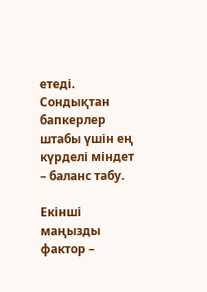етеді. Сондықтан бапкерлер штабы үшін ең күрделі міндет – баланс табу.

Екінші маңызды фактор –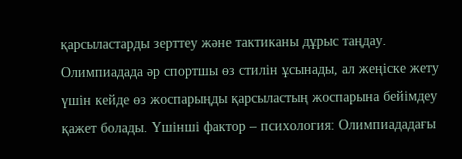қарсыластарды зерттеу және тактиканы дұрыс таңдау. Олимпиадада әр спортшы өз стилін ұсынады, ал жеңіске жету үшін кейде өз жоспарыңды қарсыластың жоспарына бейімдеу қажет болады. Үшінші фактор – психология: Олимпиададағы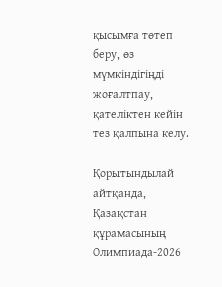қысымға төтеп беру, өз мүмкіндігіңді жоғалтпау, қателіктен кейін тез қалпына келу.

Қорытындылай айтқанда, Қазақстан құрамасының Олимпиада-2026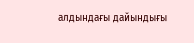алдындағы дайындығы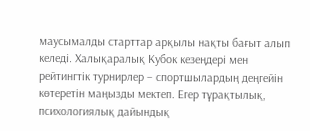маусымалды старттар арқылы нақты бағыт алып келеді. Халықаралық Кубок кезеңдері мен рейтингтік турнирлер – спортшылардың деңгейін көтеретін маңызды мектеп. Егер тұрақтылық, психологиялық дайындық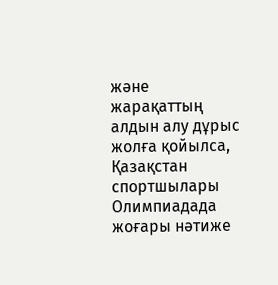және жарақаттың алдын алу дұрыс жолға қойылса, Қазақстан спортшылары Олимпиадада жоғары нәтиже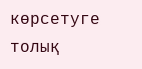көрсетуге толық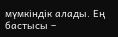мүмкіндік алады. Ең бастысы –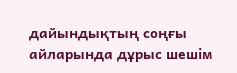дайындықтың соңғы айларында дұрыс шешім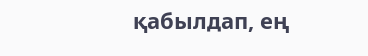қабылдап, ең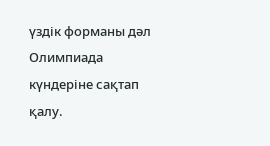үздік форманы дәл Олимпиада күндеріне сақтап қалу.